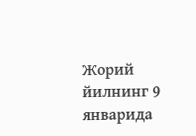Жорий йилнинг 9 январида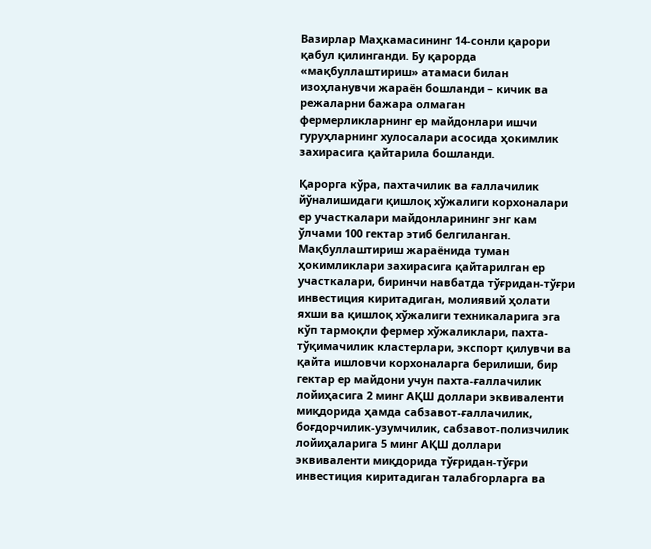Вазирлар Маҳкамасининг 14-сонли қарори қабул қилинганди. Бу қарорда «мақбуллаштириш» атамаси билан изоҳланувчи жараён бошланди – кичик ва режаларни бажара олмаган фермерликларнинг ер майдонлари ишчи гуруҳларнинг хулосалари асосида ҳокимлик захирасига қайтарила бошланди.

Қарорга кўра, пахтачилик ва ғаллачилик йўналишидаги қишлоқ хўжалиги корхоналари ер участкалари майдонларининг энг кам ўлчами 100 гектар этиб белгиланган. Мақбуллаштириш жараёнида туман ҳокимликлари захирасига қайтарилган ер участкалари, биринчи навбатда тўғридан-тўғри инвестиция киритадиган, молиявий ҳолати яхши ва қишлоқ хўжалиги техникаларига эга кўп тармоқли фермер хўжаликлари, пахта-тўқимачилик кластерлари, экспорт қилувчи ва қайта ишловчи корхоналарга берилиши, бир гектар ер майдони учун пахта-ғаллачилик лойиҳасига 2 минг АҚШ доллари эквиваленти миқдорида ҳамда сабзавот-ғаллачилик, боғдорчилик-узумчилик, сабзавот-полизчилик лойиҳаларига 5 минг АҚШ доллари эквиваленти миқдорида тўғридан-тўғри инвестиция киритадиган талабгорларга ва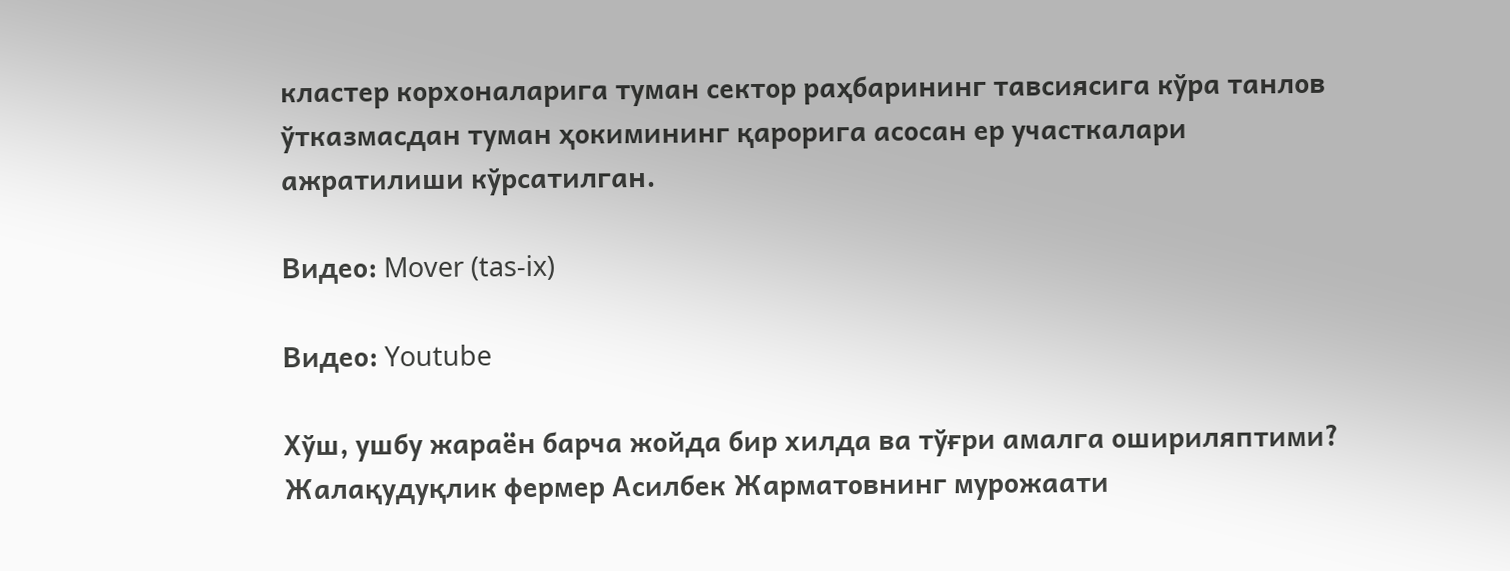кластер корхоналарига туман сектор раҳбарининг тавсиясига кўра танлов ўтказмасдан туман ҳокимининг қарорига асосан ер участкалари ажратилиши кўрсатилган.

Видео: Mover (tas-ix)

Видео: Youtube

Хўш, ушбу жараён барча жойда бир хилда ва тўғри амалга ошириляптими? Жалақудуқлик фермер Асилбек Жарматовнинг мурожаати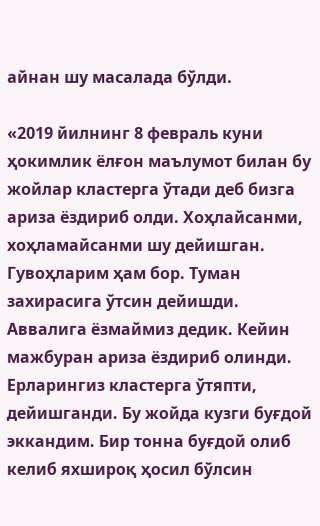айнан шу масалада бўлди.

«2019 йилнинг 8 февраль куни ҳокимлик ёлғон маълумот билан бу жойлар кластерга ўтади деб бизга ариза ёздириб олди. Хоҳлайсанми, хоҳламайсанми шу дейишган. Гувоҳларим ҳам бор. Туман захирасига ўтсин дейишди. Аввалига ёзмаймиз дедик. Кейин мажбуран ариза ёздириб олинди. Ерларингиз кластерга ўтяпти, дейишганди. Бу жойда кузги буғдой эккандим. Бир тонна буғдой олиб келиб яхшироқ ҳосил бўлсин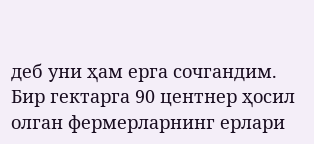деб уни ҳам ерга сочгандим. Бир гектарга 90 центнер ҳосил олган фермерларнинг ерлари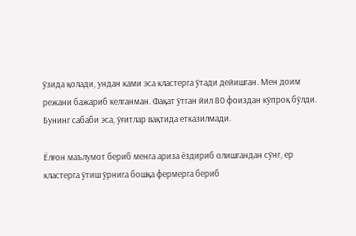ўзида қолади, ундан ками эса кластерга ўтади дейишган. Мен доим режани бажариб келганман. Фақат ўтган йил 80 фоиздан кўпроқ бўлди. Бунинг сабаби эса, ўғитлар вақтида етказилмади.

Ёлғон маълумот бериб менга ариза ёздириб олишгандан сўнг, ер кластерга ўтиш ўрнига бошқа фермерга бериб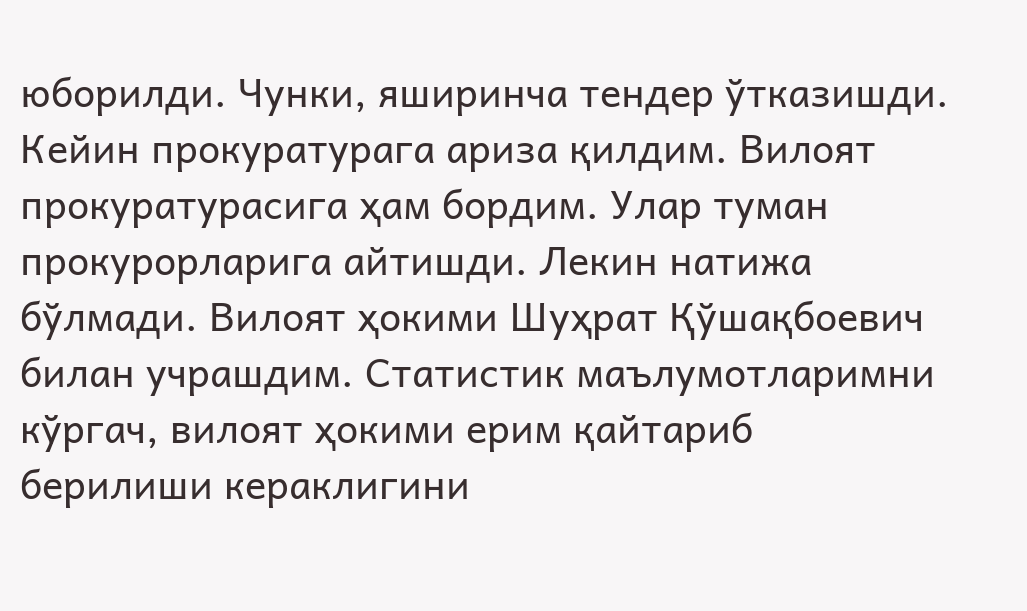юборилди. Чунки, яширинча тендер ўтказишди. Кейин прокуратурага ариза қилдим. Вилоят прокуратурасига ҳам бордим. Улар туман прокурорларига айтишди. Лекин натижа бўлмади. Вилоят ҳокими Шуҳрат Қўшақбоевич билан учрашдим. Статистик маълумотларимни кўргач, вилоят ҳокими ерим қайтариб берилиши кераклигини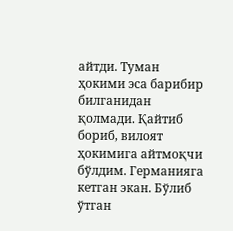айтди. Туман ҳокими эса барибир билганидан қолмади. Қайтиб бориб, вилоят ҳокимига айтмоқчи бўлдим. Германияга кетган экан. Бўлиб ўтган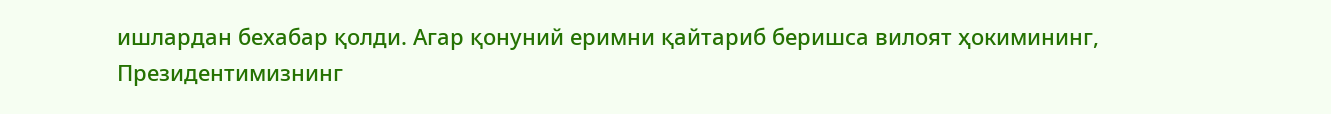ишлардан бехабар қолди. Агар қонуний еримни қайтариб беришса вилоят ҳокимининг, Президентимизнинг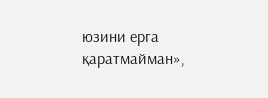юзини ерга қаратмайман»,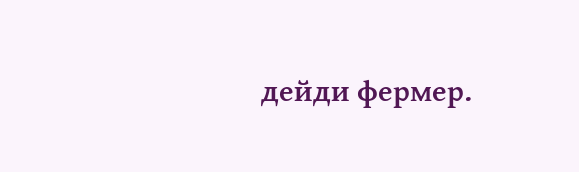дейди фермер.